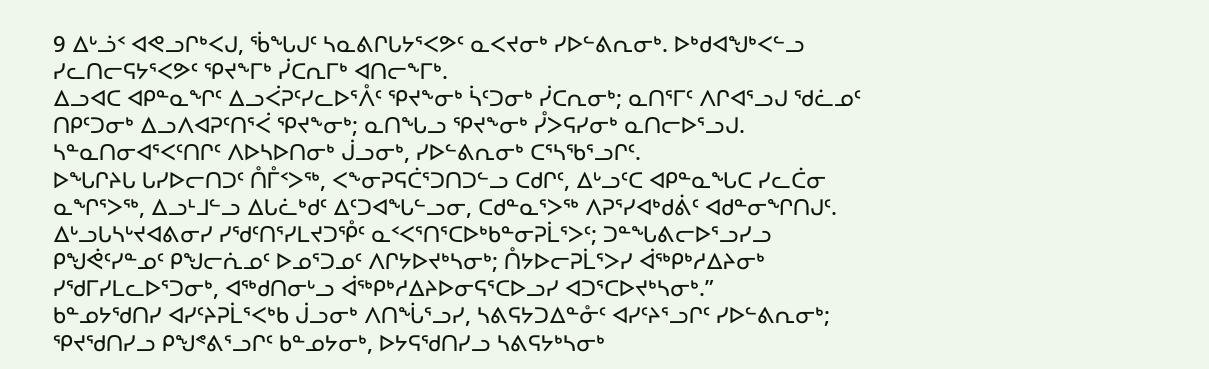9 ᐃᒡᓘᑉ ᐊᕙᓗᒋᒃᐸᒍ, ᖄᖓᒍᑦ ᓴᓇᕕᒋᒐᔭᕐᐸᕗᑦ ᓇᐸᔪᓂᒃ ᓯᐅᓪᕕᕆᓂᒃ. ᐅᒃᑯᐊᖑᒃᐸᓪᓗ ᓯᓚᑎᓕᕋᔭᕐᐸᕗᑦ ᕿᔪᖕᒥᒃ ᓰᑕᕆᒥᒃ ᐊᑎᓕᖕᒥᒃ.
ᐃᓗᐊᑕ ᐊᑭᓐᓇᖏᑦ ᐃᓗᐹᕈᑦᓯᓚᐅᕐᐰᑦ ᕿᔪᖕᓂᒃ ᓵᑦᑐᓂᒃ ᓰᑕᕆᓂᒃ; ᓇᑎᕐᒥᑦ ᐱᒋᐊᕐᓗᒍ ᖁᓛᓄᑦ ᑎᑭᑦᑐᓂᒃ ᐃᓗᐱᐊᕈᑦᑎᕐᐹ ᕿᔪᖕᓂᒃ; ᓇᑎᖓᓗ ᕿᔪᖕᓂᒃ ᓮᐳᕋᓯᓂᒃ ᓇᑎᓕᐅᕐᓗᒍ.
ᓴᓐᓇᑎᓂᐊᕐᐸᑦᑎᒋᑦ ᐱᐅᓴᐅᑎᓂᒃ ᒎᓗᓂᒃ, ᓯᐅᓪᕕᕆᓂᒃ ᑕᕐᓴᖃᕐᓗᒋᑦ.
ᐅᖓᒋᔨᒐ ᒐᓯᐅᓕᑎᑐᑦ ᑍᒤᑉᐳᖅ, ᐸᖕᓂᕈᕋᑖᕐᑐᑎᑐᓪᓗ ᑕᑯᒋᑦ, ᐃᒡᓗᑦᑕ ᐊᑭᓐᓇᖓᑕ ᓯᓚᑖᓂ ᓇᖏᕐᐳᖅ, ᐃᓗᒻᒧᓪᓗ ᐃᒐᓛᒃᑯᑦ ᐃᑦᑐᐊᖓᓪᓗᓂ, ᑕᑯᓐᓇᕐᐳᖅ ᐱᕈᕐᓯᐊᒃᑯᕖᑦ ᐊᑯᓐᓂᖏᑎᒍᑦ.
ᐃᒡᓗᒐᓴᒡᔪᐊᕕᓂᓯ ᓯᖁᑦᑎᕐᓯᒪᔪᑐᕾᑦ ᓇᑉᐸᕐᑎᕐᑕᐅᒃᑲᓐᓂᕈᒫᕐᐳᑦ; ᑐᓐᖓᕕᓕᐅᕐᓗᓯᓗ ᑭᖑᕚᑦᓯᓐᓄᑦ ᑭᖑᓕᕇᓄᑦ ᐅᓄᕐᑐᓄᑦ ᐱᒋᔭᐅᔪᒃᓴᓂᒃ; ᑍᔭᐅᓕᕈᒫᕐᐳᓯ ᐋᖅᑭᒃᓱᐃᔨᓂᒃ ᓯᖁᒥᓯᒪᓚᐅᕐᑐᓂᒃ, ᐊᖅᑯᑎᓂᒡᓗ ᐋᖅᑭᒃᓱᐃᔨᐅᓂᕋᕐᑕᐅᓗᓯ ᐊᑐᕐᑕᐅᔪᒃᓴᓂᒃ.”
ᑲᓐᓄᔭᖁᑎᓯ ᐊᓯᑦᔨᕈᒫᕐᐸᒃᑲ ᒎᓗᓂᒃ ᐱᑎᖔᕐᓗᓯ, ᓴᕕᕋᔭᑐᐃᓐᓁᑦ ᐊᓯᑦᔨᕐᓗᒋᑦ ᓯᐅᓪᕕᕆᓂᒃ; ᕿᔪᖁᑎᓯᓗ ᑭᖑᕝᕕᕐᓗᒋᑦ ᑲᓐᓄᔭᓂᒃ, ᐅᔭᕋᖁᑎᓯᓗ ᓴᕕᕋᔭᒃᓴᓂᒃ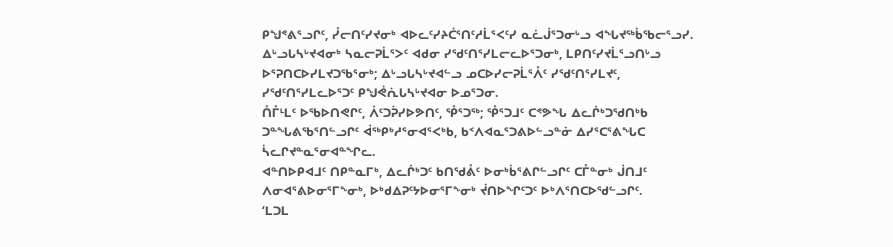ᑭᖑᕝᕕᕐᓗᒋᑦ, ᓮᓕᑎᑦᓯᔪᓂᒃ ᐊᐅᓚᑦᓯᔨᑖᕐᑎᑦᓱᒫᕐᐸᑦᓯ ᓇᓛᒎᕐᑐᓂᒡᓗ ᐊᖓᔪᖅᑳᖃᓕᕐᓗᓯ.
ᐃᒡᓗᒐᓴᒡᔪᐊᓂᒃ ᓴᓇᓕᕈᒫᕐᐳᑦ ᐊᑯᓂ ᓯᖁᑦᑎᕐᓯᒪᓕᓚᐅᕐᑐᓂᒃ, ᒪᑭᑎᑦᓯᔪᒫᕐᓗᑎᒡᓗ ᐅᕐᕈᑎᑕᐅᓯᒪᔪᑐᖃᕐᓂᒃ; ᐃᒡᓗᒐᓴᒡᔪᐊᓪᓗ ᓄᑕᐅᓯᓕᕈᒫᕐᐰᑦ ᓯᖁᑦᑎᕐᓯᒪᔪᑦ, ᓯᖁᑦᑎᕐᓯᒪᓚᐅᕐᑐᑦ ᑭᖑᕚᕇᒐᓴᒡᔪᐊᓂ ᐅᓄᕐᑐᓂ.
ᑍᒤᒻᒪᑦ ᐅᖃᐅᑎᕙᒋᑦ, ᐲᑦᑐᕉᓯᐅᕗᑎᑦ, ᕾᕐᑐᖅ; ᕾᕐᑐᒧᑦ ᑕᕝᕗᖓ ᐃᓚᒌᒃᑐᖁᑎᒃᑲ ᑐᓐᖓᕕᖃᕐᑎᓪᓗᒋᑦ ᐋᖅᑭᒃᓱᕐᓂᐊᕐᐸᒃᑲ, ᑲᑉᐱᐊᓇᕐᑐᕕᐅᓪᓗᓐᓃ ᐃᓯᕐᑕᕐᕕᖓᑕ ᓵᓚᒋᔪᓐᓇᕐᓂᐊᓐᖏᓚ.
ᐊᓐᑎᐅᑭᐊᒧᑦ ᑎᑭᓐᓇᒥᒃ, ᐃᓚᒌᒃᑐᑦ ᑲᑎᖁᕔᑦ ᐅᓂᒃᑳᕐᕕᒋᓪᓗᒋᑦ ᑕᒤᓐᓂᒃ ᒎᑎᒧᑦ ᐱᓂᐊᕐᕕᐅᓂᕐᒥᖕᓂᒃ, ᐅᒃᑯᐃᕈᑦᔭᐅᓂᕐᒥᖕᓂᒃ ᔫᑎᐅᖏᑦᑐᑦ ᐅᒃᐱᕐᑎᑕᐅᖁᓪᓗᒋᑦ.
‘ᒪᑐᒪ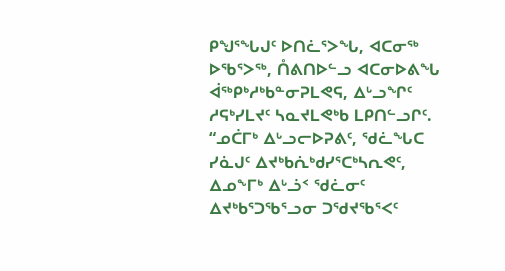ᑭᖑᕐᖓᒍᑦ ᐅᑎᓛᕐᐳᖓ, ᐊᑕᓂᖅ ᐅᖃᕐᐳᖅ, ᑍᕕᑎᐅᓪᓗ ᐊᑕᓂᐅᕕᖓ ᐋᖅᑭᒃᓱᒃᑲᓐᓂᕈᒪᕙᕋ, ᐃᒡᓗᖏᑦ ᓱᕋᒃᓯᒪᔪᑦ ᓴᓇᔪᒪᕙᒃᑲ ᒪᑭᑎᓪᓗᒋᑦ.
“ᓄᑖᒥᒃ ᐃᒡᓗᓕᐅᕈᕕᑦ, ᖁᓛᖓᑕ ᓯᓈᒍᑦ ᐃᔪᒃᑲᕇᒃᑯᓯᕐᑕᒃᓴᕆᕙᑦ, ᐃᓄᖕᒥᒃ ᐃᒡᓘᑉ ᖁᓛᓂᑦ ᐃᔪᒃᑲᕐᑐᖃᕐᓗᓂ ᑐᖁᔪᖃᕐᐸᑦ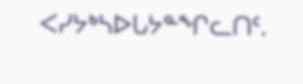ᐸᓯᔭᒃᓴᐅᒐᔭᓐᖏᓚᑎᑦ.